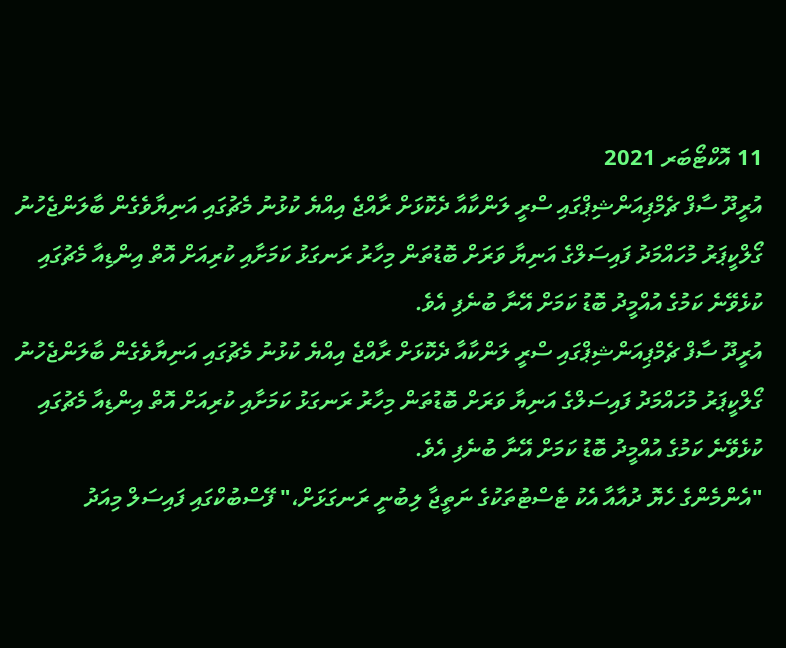11 އޮކްޓޯބަރ 2021
އުރީދޫ ސާފް ޗެމްޕިއަންޝިޕްގައި ސްރީ ލަންކާއާ ދެކޮޅަށް ރާއްޖެ އިއްޔެ ކުޅުނު މެޗުގައި އަނިޔާވެގެން ބާލަންޖެހުނު ގޯލްކީޕަރު މުހައްމަދު ފައިސަލްގެ އަނިޔާ ވަރަށް ބޮޑުތަން މިހާރު ރަނގަޅު ކަމަށާއި ކުރިއަށް އޮތް އިންޑިއާ މެޗުގައި ކުޅެވޭނެ ކަމުގެ އުއްމީދު ބޮޑު ކަމަށް އޭނާ ބުނެފި އެވެ.
އުރީދޫ ސާފް ޗެމްޕިއަންޝިޕްގައި ސްރީ ލަންކާއާ ދެކޮޅަށް ރާއްޖެ އިއްޔެ ކުޅުނު މެޗުގައި އަނިޔާވެގެން ބާލަންޖެހުނު ގޯލްކީޕަރު މުހައްމަދު ފައިސަލްގެ އަނިޔާ ވަރަށް ބޮޑުތަން މިހާރު ރަނގަޅު ކަމަށާއި ކުރިއަށް އޮތް އިންޑިއާ މެޗުގައި ކުޅެވޭނެ ކަމުގެ އުއްމީދު ބޮޑު ކަމަށް އޭނާ ބުނެފި އެވެ.
"އެންމެންގެ ހެޔޮ ދުއާއާ އެކު ޓެސްޓުތަކުގެ ނަތީޖާ ލިބުނީ ރަނގަޅަށް،" ފޭސްބުކްގައި ފައިސަލް މިއަދު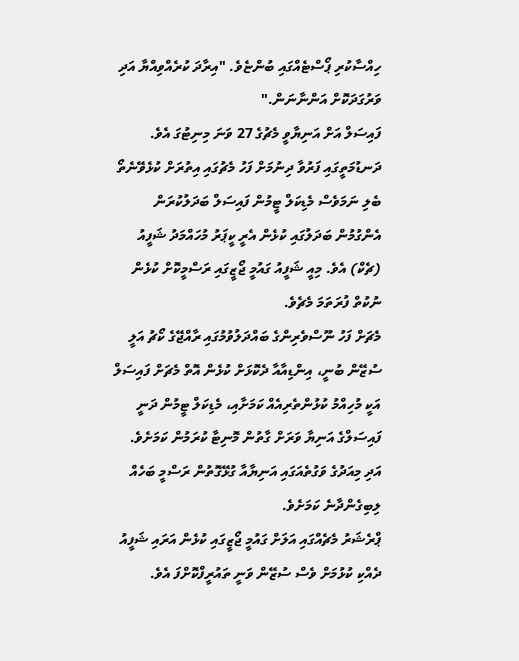ހިއްސާކުރި ޕޯސްޓެއްގައި ބުންޏެވެ. "އިރާދަ ކުރެއްވިއްޔާ އަދި ވަރުގަދަކޮށް އަންނާނަން."
ފައިސަލް އަށް އަނިޔާވީ މެޗުގެ 27 ވަނަ މިނިޓުގަ އެވެ. ދަނޑުމަތީގައި ފަރުވާ ދިނުމަށް ފަހު މެޗުގައި އިތުރަށް ކުޅެވޭނެތޯ ބެލި ނަމަވެސް މެޑިކަލް ޓީމުން ފައިސަލް ބަދަލުކުރަން އެންގުމުން ބަދަލުގައި ކުޅެން އެރީ ކީޕަރު މުހައްމަދު ޝަފީއު (ޗެކް) އެވެ. މިއީ ޝަފީއު ގައުމީ ޖޯޒީގައި ރަސްމީކޮށް ކުޅެން ނުކުތް ފުރަތަމަ މެޗެވެ.
މެޗަށް ފަހު ނޫސްވެރިންގެ ބައްދަލުވުމުގައި ރާއްޖޭގެ ކޯޗު އަލީ ސުޒޭން ބުނީ، އިންޑިއާއާ ދެކޮޅަށް ކުޅެން އޮތް މެޗަށް ފައިސަލް އަކީ މުހިއްމު ކުޅުންތެރިއެއް ކަމަށާއި، މެޑިކަލް ޓީމުން ދަނީ ފައިސަލްގެ އަނިޔާ ވަރަށް ގާތުން މޮނިޓާ ކުރަމުން ކަމަށެވެ. އަދި މިއަދުގެ ވަގުތެއަގައި އަނިޔާއާ ގުޅޭގޮތުން ރަސްމީ ބަހެއް ލިބިގެންދާނެ ކަމަށެވެ.
ޕްރެޝަރު މެޗެއްގައި އަލަށް ގައުމީ ޖޯޒީގައި ކުޅެން އަރައި ޝަފީއު ދެއްކި ކުޅުމަށް ވެސް ސުޒޭން ވަނީ ތައުރީފްކޮށްފަ އެވެ.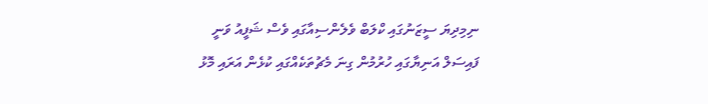ނިމިދިޔަ ސީޒަނުގައި ކްލަބް ވެލެންސިއާގައި ވެސް ޝަފީއު ވަނީ ފައިސަލް އަނިޔާގައި ހުރުމުން ގިނަ މެޗުތަކެއްގައި ކުޅެން އަރައި މޮޅު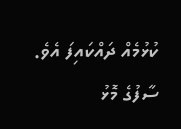ކުޅުމެއް ދައްކައިފަ އެވެ.
ސާފުގެ މޮޅު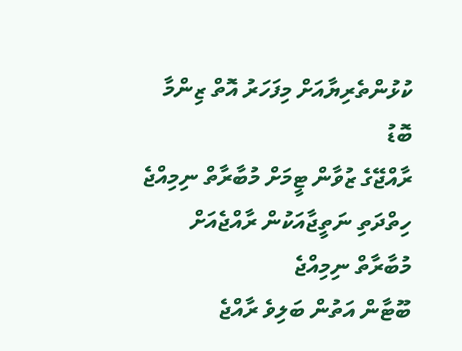ކުޅުންތެރިޔާއަށް މިފަހަރު އޮތް ޒިންމާ ބޮޑު
ރާއްޖޭގެ ޒުވާން ޓީމަށް މުބާރާތް ނިމިއްޖެ
ހިތްދަތި ނަތީޖާއަކުން ރާއްޖެއަށް މުބާރާތް ނިމިއްޖެ
ބޫޓާން އަތުން ބަލިވެ ރާއްޖެ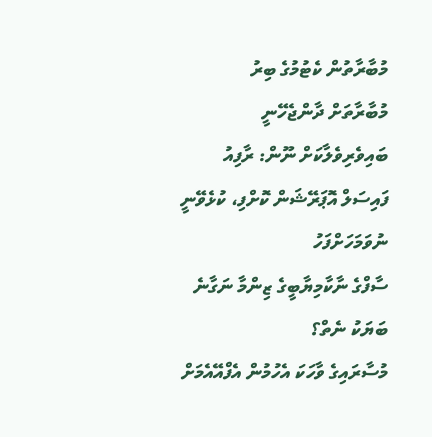މުބާރާތުން ކެޓުމުގެ ބިރު
މުބާރާތަށް ދާންޖެހޭނީ ބައިވެރިވެލާކަށް ނޫން: ރާފިއު
ފައިސަލް އޮޕަރޭޝަން ކޮށްފި، ކުޅެވޭނީ ނުވަމަހަށްފަހު
ސާފްގެ ނާކާމިޔާބީގެ ޒިންމާ ނަގާނެ ބަޔަކު ނެތް؟
މުސާރައިގެ ވާހަކަ އެހުމުން އެފްއޭއެމަށް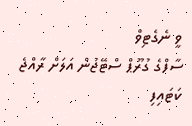ވީ ނެގެޓިވް
ސާފްގެ ގުރޫޕް ސްޓޭޖުން އަލަށް ރާއްޖެ ކަޓައިފި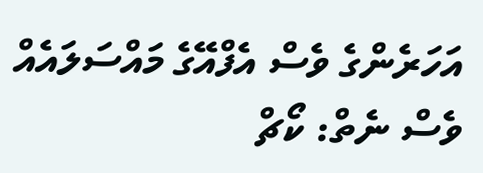އަހަރެންގެ ވެސް އެފްއޭގެ މައްސަލައެއް ވެސް ނެތް: ކޯޗް